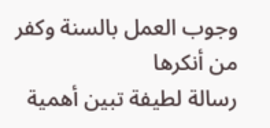وجوب العمل بالسنة وكفر من أنكرها
رسالة لطيفة تبين أهمية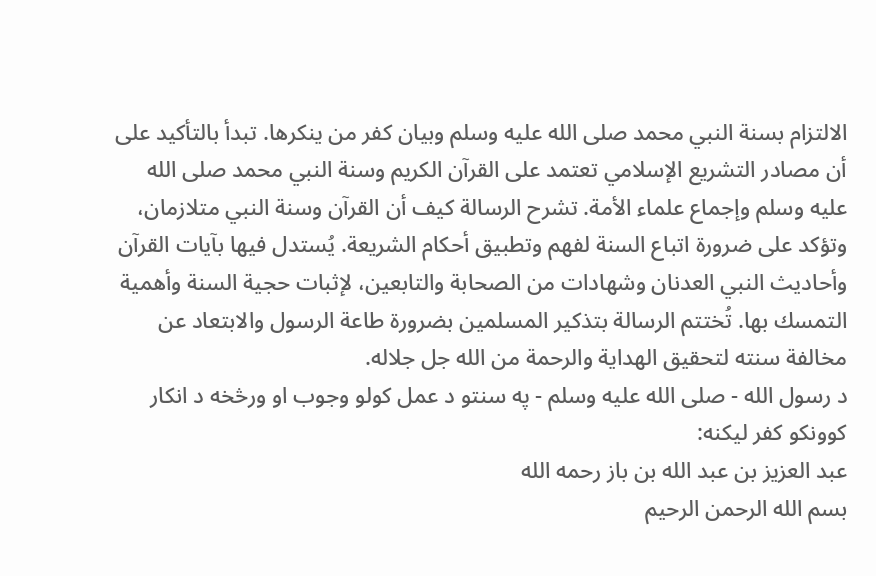الالتزام بسنة النبي محمد صلى الله عليه وسلم وبيان كفر من ينكرها. تبدأ بالتأكيد على أن مصادر التشريع الإسلامي تعتمد على القرآن الكريم وسنة النبي محمد صلى الله عليه وسلم وإجماع علماء الأمة. تشرح الرسالة كيف أن القرآن وسنة النبي متلازمان، وتؤكد على ضرورة اتباع السنة لفهم وتطبيق أحكام الشريعة. يُستدل فيها بآيات القرآن وأحاديث النبي العدنان وشهادات من الصحابة والتابعين، لإثبات حجية السنة وأهمية التمسك بها. تُختتم الرسالة بتذكير المسلمين بضرورة طاعة الرسول والابتعاد عن مخالفة سنته لتحقيق الهداية والرحمة من الله جل جلاله.
د رسول الله - صلی الله علیه وسلم - په سنتو د عمل کولو وجوب او ورڅخه د انکار کوونکو کفر لیکنه:
عبد العزيز بن عبد الله بن باز رحمه الله
بسم الله الرحمن الرحیم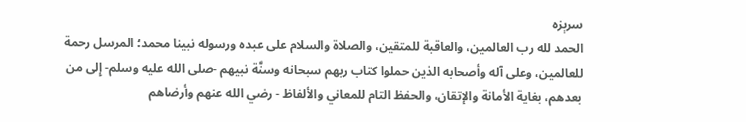سرېزه
الحمد لله رب العالمين، والعاقبة للمتقين، والصلاة والسلام على عبده ورسوله نبينا محمد؛ المرسل رحمة للعالمين، وعلى آله وأصحابه الذين حملوا كتاب ربهم سبحانه وسنَّة نبيهم -صلى الله عليه وسلم- إِلى من بعدهم، بغاية الأمانة والإتقان، والحفظ التام للمعاني والألفاظ - رضي الله عنهم وأرضاهم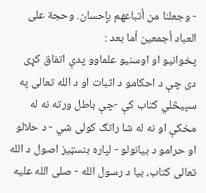- وجعلنا من أتباعهم بإِحسان. وحجة على العباد أجمعين أما بعد :
پخوانیو او اوسنیو علماوو پدې اتفاق کړی دی چې د احکامو د اثبات او د الله تعالی په سپيڅلي کتاب کې -چې باطل ورته نه له مخکې او نه له شا راتګ کولی شي - د حلالو او حرامو د بیانولو - لپاره بنسټیز اصول د الله تعالی کتاب، بیا د رسول الله - صلی الله علیه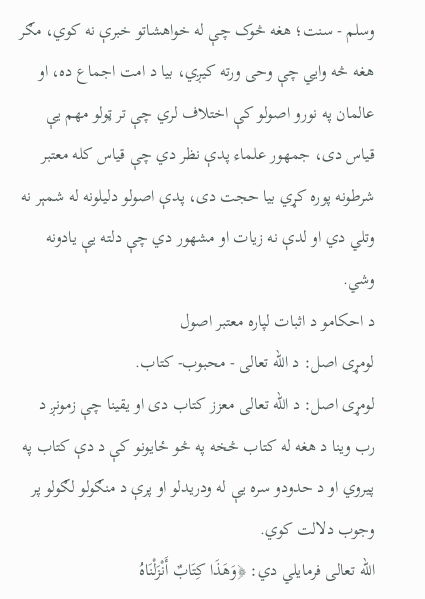وسلم - سنت؛ هغه څوک چې له خواهشاتو خبرې نه کوي، مګر هغه څه وایي چې وحی ورته کیږي، بیا د امت اجماع ده، او عالمان په نورو اصولو کې اختلاف لري چې تر ټولو مهم یې قیاس دی، جمهور علماء پدې نظر دي چې قیاس کله معتبر شرطونه پوره کړي بیا حجت دی، پدې اصولو دلیلونه له شمېر نه وتلي دي او لدې نه زیات او مشهور دي چې دلته یې یادونه وشي.
د احکامو د اثبات لپاره معتبر اصول
لومړی اصل: د الله تعالی - محبوب- کتاب.
لومړی اصل: د الله تعالی معزز کتاب دی او یقینا چې زمونږ د رب وینا د هغه له کتاب څخه په څو ځایونو کې د دې کتاب په پیروي او د حدودو سره یې له ودریدلو او پرې د منګولو لګولو پر وجوب دلالت کوي.
الله تعالی فرمایلي دي: ﴿وَهَذَا كِتَابٌ أَنْزَلْنَاهُ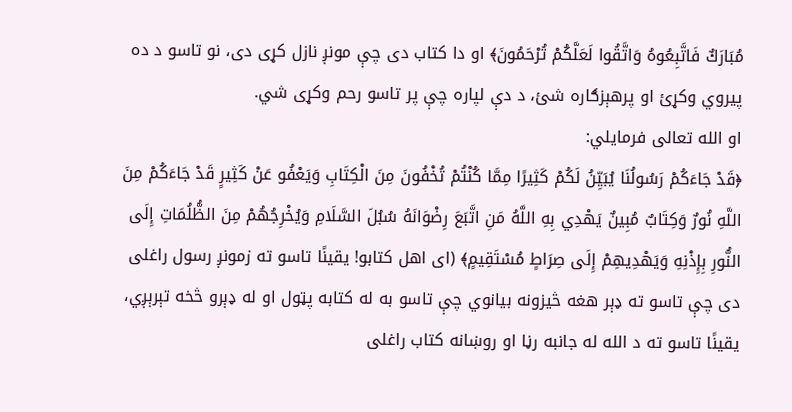مُبَارَكٌ فَاتَّبِعُوهُ وَاتَّقُوا لَعَلَّكُمْ تُرْحَمُونَ﴾ او دا كتاب دى چې مونږ نازل كړى دى، نو تاسو د ده پیروي وكړئ او پرهېزګاره شئ، د دې لپاره چې پر تاسو رحم وكړى شي.
او الله تعالی فرمایلي:
﴿قَدْ جَاءَكُمْ رَسُولُنَا يُبَيِّنُ لَكُمْ كَثِيرًا مِمَّا كُنْتُمْ تُخْفُونَ مِنَ الْكِتَابِ وَيَعْفُو عَنْ كَثِيرٍ قَدْ جَاءَكُمْ مِنَ اللَّهِ نُورٌ وَكِتَابٌ مُبِينٌ يَهْدِي بِهِ اللَّهُ مَنِ اتَّبَعَ رِضْوَانَهُ سُبُلَ السَّلَامِ وَيُخْرِجُهُمْ مِنَ الظُّلُمَاتِ إِلَى النُّورِ بِإِذْنِهِ وَيَهْدِيهِمْ إِلَى صِرَاطٍ مُسْتَقِيمٍ﴾ (اى اهل كتابو! یقینًا تاسو ته زمونږ رسول راغلى دى چې تاسو ته ډېر هغه څیزونه بیانوي چې تاسو به له كتابه پټول او له ډېرو څخه تېرېږي، یقینًا تاسو ته د الله له جانبه رڼا او روښانه كتاب راغلى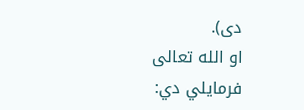دى).
او الله تعالی فرمایلي دي: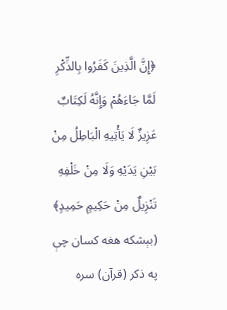﴿إِنَّ الَّذِينَ كَفَرُوا بِالذِّكْرِ لَمَّا جَاءَهُمْ وَإِنَّهُ لَكِتَابٌ عَزِيزٌ لَا يَأْتِيهِ الْبَاطِلُ مِنْ بَيْنِ يَدَيْهِ وَلَا مِنْ خَلْفِهِ تَنْزِيلٌ مِنْ حَكِيمٍ حَمِيدٍ﴾ (بېشكه هغه كسان چې په ذكر (قرآن) سره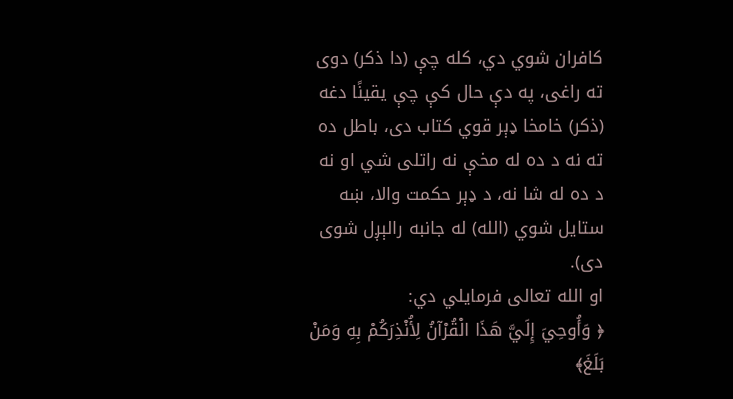كافران شوي دي، كله چې (دا ذكر) دوى ته راغى، په دې حال كې چې یقینًا دغه (ذكر) خامخا ډېر قوي كتاب دى، باطل ده ته نه د ده له مخې نه راتلى شي او نه د ده له شا نه، د ډېر حكمت والا، ښه ستايل شوي (الله) له جانبه رالېږل شوى دى).
او الله تعالی فرمایلي دي:
﴿ وَأُوحِيَ إِلَيَّ هَذَا الْقُرْآنُ لِأُنْذِرَكُمْ بِهِ وَمَنْ بَلَغَ﴾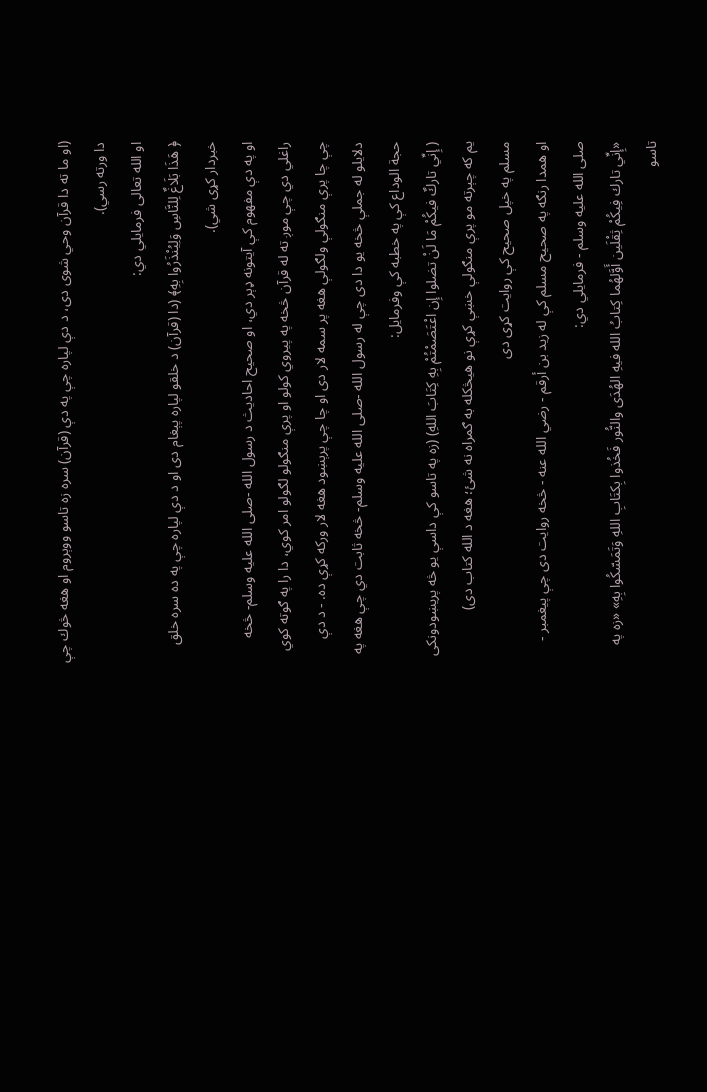(او ما ته دا قرآن وحي شوى دى، د دې لپاره چې په دې (قرآن) سره زه تاسو ووېروم او هغه څوك چې دا ورته رسي).
او الله تعالی فرمایلي دي:
﴿ هَذَا بَلَاغٌ لِلنَّاسِ وَلِيُنْذَرُوا بِهِ﴾ (دا (قرآن) د خلقو لپاره پېغام دى او د دې لپاره چې په ده سره خلق خبردار كړى شي).
او په دې مفهوم کې آیتونه ډېر دي، او صحیح احادیث د رسول الله -صلی الله علیه وسلم- څخه راغلي دي چې موږ ته له قرآن څخه په پیروي کولو او پرې منګولو لګولو امر کوي، دا را په ګوته کوي چې چا پرې منګولې ولګولې هغه پر سمه لار دی او چا چې پرېښود هغه لار ورکه کړې ده. - د دې دلایلو له جملې څخه یو دا دی چې له رسول الله -صلی الله علیه وسلم- څخه ثابت دي چې هغه په حجة الوداع کې په خطبه کې وفرمایل:
( إِنِّي تاركٌ فيكُمْ مَا لَنْ تضلوا إِن اعْتَصَمْتُمْ بِهِ كِتَابَ اللهِ) (زه په تاسو کې داسې یو څه پريښودونکی یم که چېرته مو پرې منګولې خښې کړې نو هیڅکله به ګمراه نه شئ؛ هغه د الله کتاب دی)
مسلم په خپل صحیح کې روایت کړی دی
او همدا رنګه په صحیح مسلم کې له زید بن أرقم - رضي الله عنه - څخه روایت دی چې پیغمبر - صلی الله علیه وسلم - فرمایلي دي:
«إِنِّي تارك فِيكُمْ ثِقْلَين أَوَّلهُما كِتابُ الله فيهِ الهُدَى والنُّور فَخُذوا بِكتَابِ اللهِ وَتَمَسّكُوا بِهِ» «زه په تاسو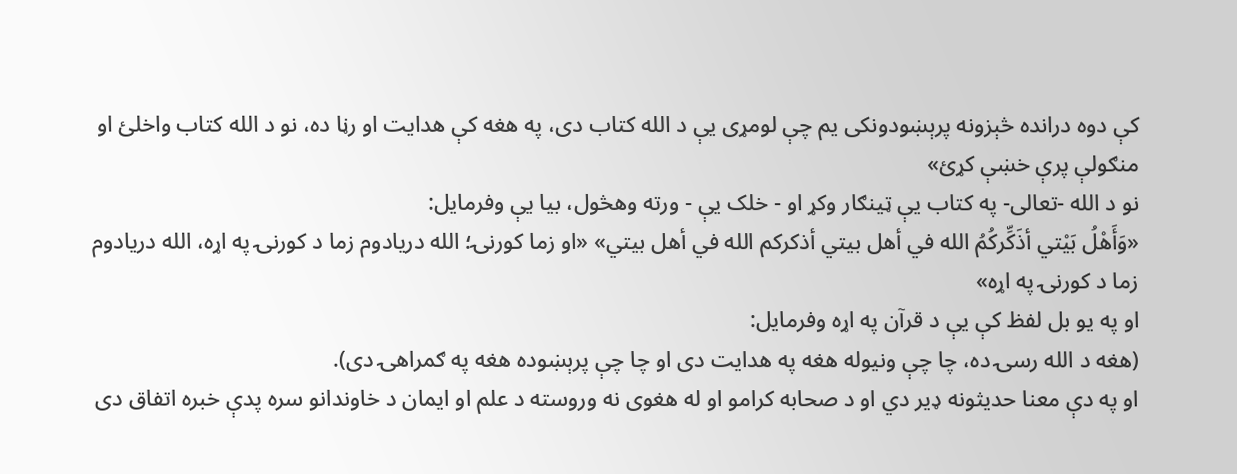کې دوه درانده څېزونه پرېښودونکی یم چې لومړی یې د الله کتاب دی، په هغه کې هدایت او رڼا ده، نو د الله کتاب واخلئ او منګولې پرې خښې کړئ»
نو د الله -تعالی- په کتاب یې ټینګار وکړ او - خلک یې - ورته وهڅول، بیا یې وفرمایل:
«وَأَهْلُ بَيْتي أذَكِّركُمُ الله في أهل بيتي أذكركم الله في أهل بيتي» «او زما کورنۍ؛ الله دریادوم زما د کورنۍ په اړه، الله دریادوم زما د کورنۍ په اړه»
او په یو بل لفظ کې یې د قرآن په اړه وفرمایل:
(هغه د الله رسۍ ده، چا چې ونیوله هغه په هدایت دی او چا چې پرېښوده هغه په ګمراهۍ دی).
او په دې معنا حدیثونه ډیر دي او د صحابه کرامو او له هغوی نه وروسته د علم او ایمان د خاوندانو سره پدې خبره اتفاق دی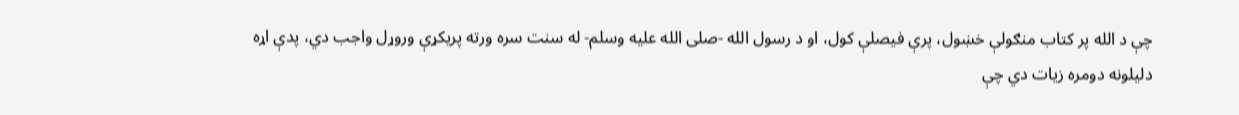چې د الله پر کتاب منګولې خښول، پرې فیصلې کول، او د رسول الله -صلی الله علیه وسلم- له سنت سره ورته پریکړې وروړل واجب دي، پدې اړه دلیلونه دومره زیات دي چې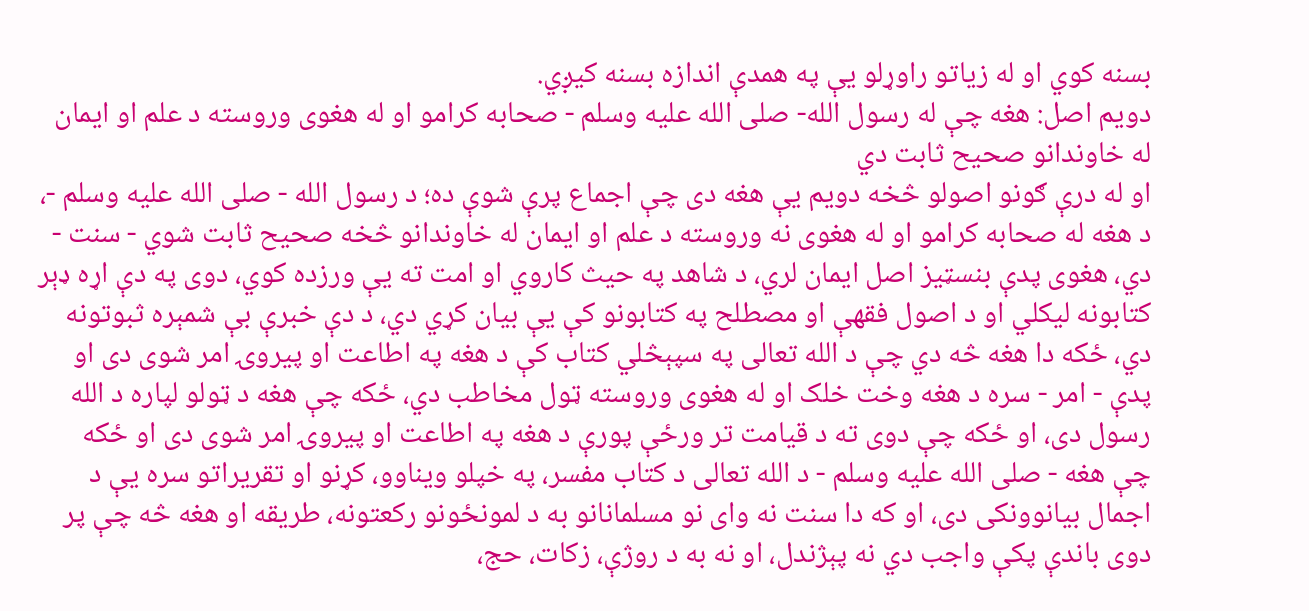بسنه کوي او له زیاتو راوړلو یې په همدې اندازه بسنه کیږي.
دویم اصل: هغه چې له رسول الله- صلی الله علیه وسلم - صحابه کرامو او له هغوی وروسته د علم او ایمان له خاوندانو صحیح ثابت دي
او له درې ګونو اصولو څخه دویم یې هغه دی چې اجماع پرې شوې ده؛ د رسول الله - صلی الله علیه وسلم -، د هغه له صحابه کرامو او له هغوی نه وروسته د علم او ایمان له خاوندانو څخه صحیح ثابت شوي - سنت - دي، هغوی پدې بنسټیز اصل ایمان لري، د شاهد په حیث کاروي او امت ته یې ورزده کوي، دوی په دې اړه ډېر کتابونه ليکلي او د اصول فقهې او مصطلح په کتابونو کې يې بیان کړي دي، د دې خبرې بې شمېره ثبوتونه دي، ځکه دا هغه څه دي چې د الله تعالی په سپېڅلي کتاب کې د هغه په اطاعت او پيروۍ امر شوی دی او پدې - امر - سره د هغه وخت خلک او له هغوی وروسته ټول مخاطب دي، ځکه چې هغه د ټولو لپاره د الله رسول دی، او ځکه چې دوی ته د قیامت تر ورځې پورې د هغه په اطاعت او پیروۍ امر شوی دی او ځکه چې هغه - صلی الله علیه وسلم - د الله تعالی د کتاب مفسر، په خپلو ویناوو، کړنو او تقریراتو سره یې د اجمال بیانوونکی دی، او که دا سنت نه وای نو مسلمانانو به د لمونځونو رکعتونه، طریقه او هغه څه چې پر دوی باندې پکې واجب دي نه پېژندل، او نه به د روژې، زکات، حج،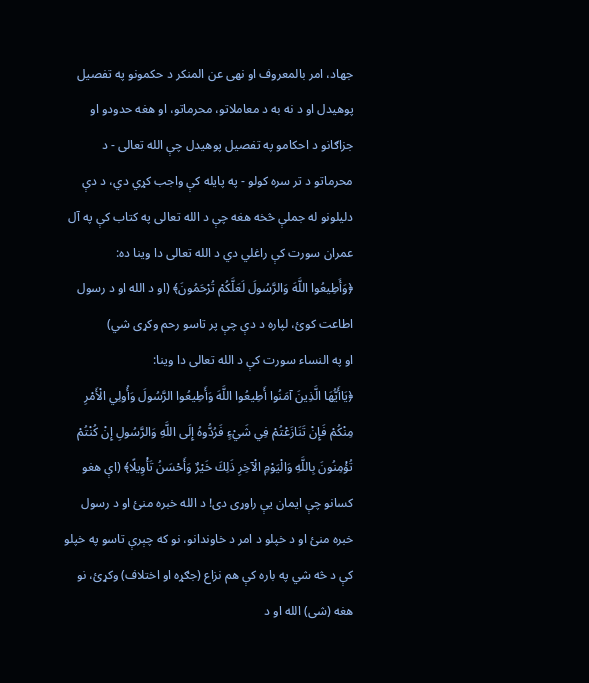جهاد، امر بالمعروف او نهی عن المنکر د حکمونو په تفصیل پوهیدل او د نه به د معاملاتو، محرماتو، او هغه حدودو او جزاګانو د احکامو په تفصیل پوهیدل چې الله تعالی - د محرماتو د تر سره کولو - په پایله کې واجب کړي دي، د دې دلیلونو له جملې څخه هغه چې د الله تعالی په کتاب کې په آل عمران سورت کې راغلي دي د الله تعالی دا وینا ده:
﴿وَأَطِيعُوا اللَّهَ وَالرَّسُولَ لَعَلَّكُمْ تُرْحَمُونَ﴾ (او د الله او د رسول اطاعت كوئ، لپاره د دې چې پر تاسو رحم وكړى شي)
او په النساء سورت کې د الله تعالی دا وینا:
﴿يَاأَيُّهَا الَّذِينَ آمَنُوا أَطِيعُوا اللَّهَ وَأَطِيعُوا الرَّسُولَ وَأُولِي الْأَمْرِ مِنْكُمْ فَإِنْ تَنَازَعْتُمْ فِي شَيْءٍ فَرُدُّوهُ إِلَى اللَّهِ وَالرَّسُولِ إِنْ كُنْتُمْ تُؤْمِنُونَ بِاللَّهِ وَالْيَوْمِ الْآخِرِ ذَلِكَ خَيْرٌ وَأَحْسَنُ تَأْوِيلًا﴾ (اې هغو كسانو چې ایمان يې راوړى دى! د الله خبره منئ او د رسول خبره منئ او د خپلو د امر د خاوندانو، نو كه چېرې تاسو په خپلو كې د څه شي په باره كې هم نزاع (جګړه او اختلاف) وكړئ، نو هغه (شى) الله او د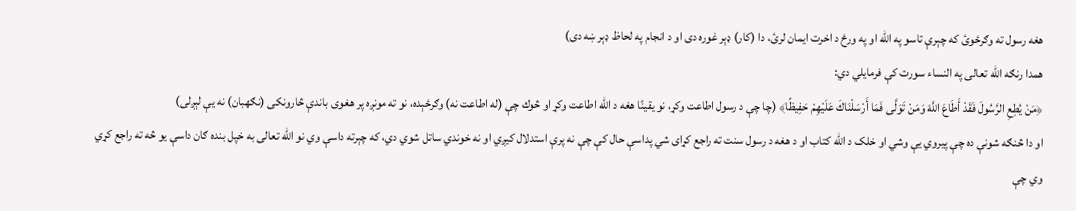هغه رسول ته وګرځوئ كه چېرې تاسو په الله او په ورځ د اخرت ایمان لرئ، دا (كار) ډېر غوره دى او د انجام په لحاظ ډېر ښه دى)
همدا رنګه الله تعالی په النساء سورت کې فرمایلي دي:
﴿مَنْ يُطِعِ الرَّسُولَ فَقَدْ أَطَاعَ اللَّهَ وَمَنْ تَوَلَّى فَمَا أَرْسَلْنَاكَ عَلَيْهِمْ حَفِيظًا﴾ (چا چې د رسول اطاعت وكړ، نو یقینًا هغه د الله اطاعت وكړ او څوك چې (له اطاعت نه) وګرځېده، نو ته مونږه پر هغوى باندې څارونكى (نګهبان) نه يې لېږلى)
او دا څنګه شونې ده چې پيروي یې وشي او خلک د الله کتاب او د هغه د رسول سنت ته راجع کړای شي پداسې حال کې چې نه پرې استدلال کیږي او نه خوندي ساتل شوي دي، که چېرته داسې وي نو الله تعالی به خپل بنده ګان داسې یو څه ته راجع کړي وي چې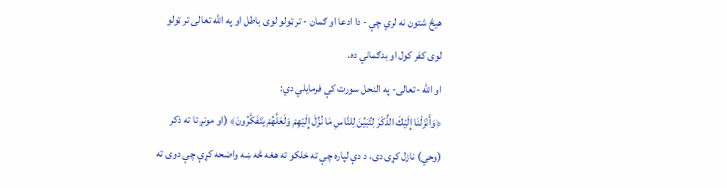هیڅ شتون نه لري چې - دا ادعا او ګمان - تر ټولو لوی باطل او په الله تعالی تر ټولو لوی کفر کول او بدګماني ده.
او الله -تعالی- په النحل سورت کې فرمایلي دي:
﴿وَأَنْزَلْنَا إِلَيْكَ الذِّكْرَ لِتُبَيِّنَ لِلنَّاسِ مَا نُزِّلَ إِلَيْهِمْ وَلَعَلَّهُمْ يَتَفَكَّرُونَ﴾ (او مونږ تا ته ذكر (وحي) نازل كړى دى، د دې لپاره چې ته خلکو ته هغه څه ښه واضحه كړې چې دوى ته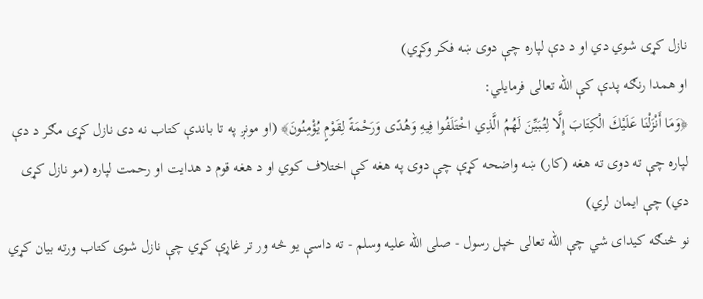نازل كړى شوي دي او د دې لپاره چې دوى ښه فكر وكړي)
او همدا رنګه پدې کې الله تعالی فرمایلي:
﴿وَمَا أَنْزَلْنَا عَلَيْكَ الْكِتَابَ إِلَّا لِتُبَيِّنَ لَهُمُ الَّذِي اخْتَلَفُوا فِيهِ وَهُدًى وَرَحْمَةً لِقَوْمٍ يُؤْمِنُونَ﴾ (او مونږ په تا باندې كتاب نه دى نازل كړى مګر د دې لپاره چې ته دوى ته هغه (كار) ښه واضحه كړې چې دوى په هغه كې اختلاف كوي او د هغه قوم د هدایت او رحمت لپاره (مو نازل كړى دي) چې ایمان لري)
نو څنګه کیدای شي چې الله تعالی خپل رسول - صلی الله علیه وسلم - ته داسې یو څه ور تر غاړې کړي چې نازل شوی کتاب ورته بیان کړي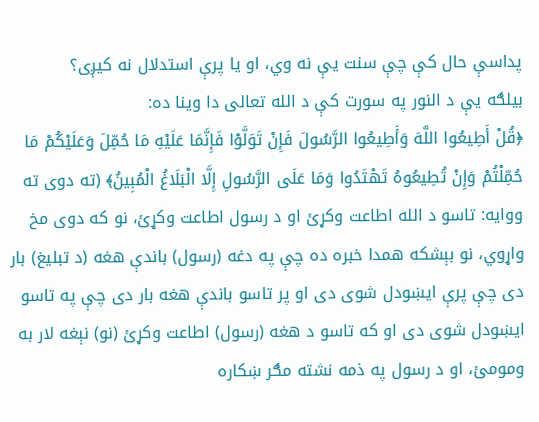پداسې حال کې چې سنت یې نه وي، او یا پرې استدلال نه کیږی؟
بیلګه یې د النور په سورت کې د الله تعالی دا وینا ده:
﴿قُلْ أَطِيعُوا اللَّهَ وَأَطِيعُوا الرَّسُولَ فَإِنْ تَوَلَّوْا فَإِنَّمَا عَلَيْهِ مَا حُمِّلَ وَعَلَيْكُمْ مَا حُمِّلْتُمْ وَإِنْ تُطِيعُوهُ تَهْتَدُوا وَمَا عَلَى الرَّسُولِ إِلَّا الْبَلَاغُ الْمُبِينُ﴾ (ته دوى ته ووایه: تاسو د الله اطاعت وكړئ او د رسول اطاعت وكړئ، نو كه دوى مخ واړوي، نو بېشكه همدا خبره ده چې په دغه (رسول) باندې هغه (د تبلیغ) بار دى چې پرې ایښودل شوى دى او پر تاسو باندې هغه بار دى چې په تاسو ایښودل شوى دى او كه تاسو د هغه (رسول) اطاعت وكړئ (نو) نېغه لار به ومومئ، او د رسول په ذمه نشته مګر ښكاره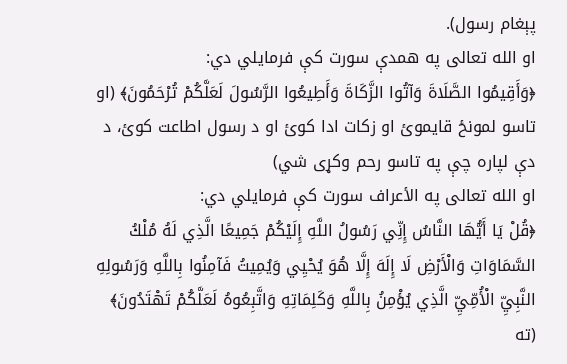پېغام رسول).
او الله تعالی په همدې سورت کې فرمایلي دي:
﴿وَأَقِيمُوا الصَّلَاةَ وَآتُوا الزَّكَاةَ وَأَطِيعُوا الرَّسُولَ لَعَلَّكُمْ تُرْحَمُونَ﴾ (او تاسو لمونځ قايموئ او زكات ادا كوئ او د رسول اطاعت كوئ، د دې لپاره چې په تاسو رحم وكړى شي)
او الله تعالی په الأعراف سورت کې فرمایلي دي:
﴿قُلْ يَا أَيُّهَا النَّاسُ إِنِّي رَسُولُ اللَّهِ إِلَيْكُمْ جَمِيعًا الَّذِي لَهُ مُلْكُ السَّمَاوَاتِ وَالْأَرْضِ لَا إِلَهَ إِلَّا هُوَ يُحْيِي وَيُمِيتُ فَآمِنُوا بِاللَّهِ وَرَسُولِهِ النَّبِيِّ الْأُمِّيِّ الَّذِي يُؤْمِنُ بِاللَّهِ وَكَلِمَاتِهِ وَاتَّبِعُوهُ لَعَلَّكُمْ تَهْتَدُونَ﴾ (ته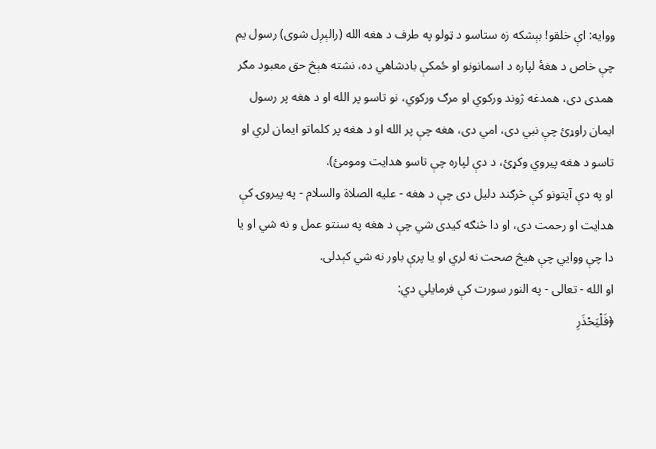ووایه: اې خلقو! بېشكه زه ستاسو د ټولو په طرف د هغه الله (رالېږل شوى) رسول یم چې خاص د هغهٔ لپاره د اسمانونو او ځمكې بادشاهي ده، نشته هېڅ حق معبود مګر همدى دى، همدغه ژوند وركوي او مرګ وركوي، نو تاسو پر الله او د هغه پر رسول ایمان راوړئ چې نبي دى، امي دى، هغه چې پر الله او د هغه پر كلماتو ایمان لري او تاسو د هغه پیروي وكړئ، د دې لپاره چې تاسو هدایت ومومئ).
او په دې آيتونو كې څرګند دلیل دی چې د هغه - علیه الصلاة والسلام - په پيروۍ كې هدايت او رحمت دى، او دا څنګه کیدی شي چې د هغه په سنتو عمل و نه شي او يا دا چې ووايي چې هیڅ صحت نه لري او یا پرې باور نه شي کېدلی.
او الله - تعالی - په النور سورت کې فرمایلي دي:
﴿فَلْيَحْذَرِ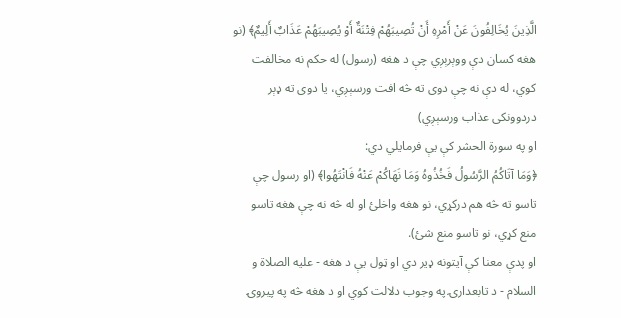الَّذِينَ يُخَالِفُونَ عَنْ أَمْرِهِ أَنْ تُصِيبَهُمْ فِتْنَةٌ أَوْ يُصِيبَهُمْ عَذَابٌ أَلِيمٌ﴾ (نو هغه كسان دې ووېرېږي چې د هغه (رسول) له حكم نه مخالفت كوي، له دې نه چې دوى ته څه افت ورسېږي، یا دوى ته ډېر دردوونكى عذاب ورسېږي)
او په سورة الحشر کې یې فرمایلي دي:
﴿وَمَا آتَاكُمُ الرَّسُولُ فَخُذُوهُ وَمَا نَهَاكُمْ عَنْهُ فَانْتَهُوا﴾ (او رسول چې تاسو ته څه هم دركړي، نو هغه واخلئ او له څه نه چې هغه تاسو منع كړي، نو تاسو منع شئ).
او پدې معنا کې آیتونه ډیر دي او ټول یې د هغه - علیه الصلاة و السلام - د تابعدارۍ په وجوب دلالت کوي او د هغه څه په پیروۍ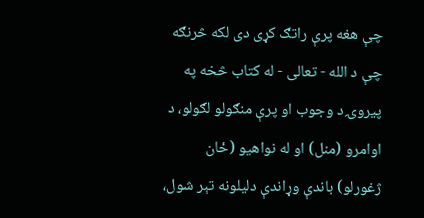چې هغه پرې راتګ کړی دی لکه څرنګه چې د الله - تعالی - له کتاب څخه په پيروۍ د وجوب او پرې منګولو لګولو، د اوامرو (منل) او له نواهیو (ځان ژغورلو) باندې وړاندې دلیلونه تېر شول،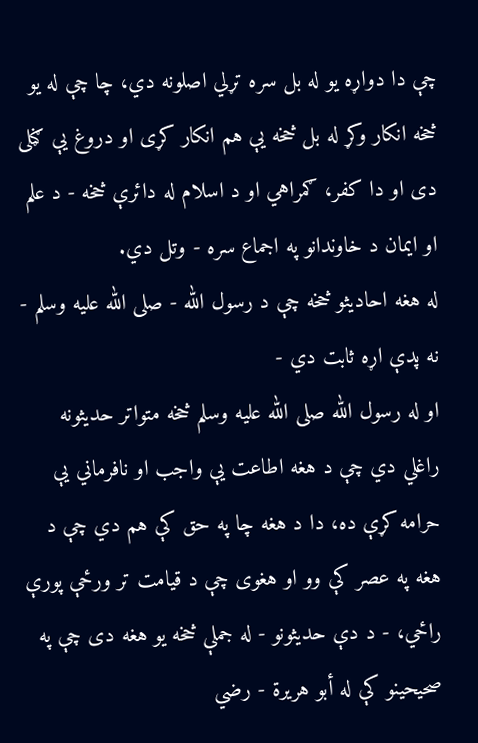چې دا دواړه یو له بل سره تړلي اصلونه دي، چا چې له یو څخه انکار وکړ له بل څخه یې هم انکار کړی او دروغ یې ګڼلی دی او دا کفر، ګمراهي او د اسلام له دائرې څخه - د علم او ایمان د خاوندانو په اجماع سره - وتل دي.
له هغه احادیثو څخه چې د رسول الله - صلی الله علیه وسلم - نه پدې اړه ثابت دي -
او له رسول الله صلی الله علیه وسلم څخه متواتر حدیثونه راغلي دي چې د هغه اطاعت یې واجب او نافرماني یې حرامه کړې ده، دا د هغه چا په حق کې هم دي چې د هغه په عصر کې وو او هغوی چې د قیامت تر ورځې پورې راځي، - د دې حدیثونو - له جملې څخه یو هغه دی چې په صحیحینو کې له أبو هریرة - رضي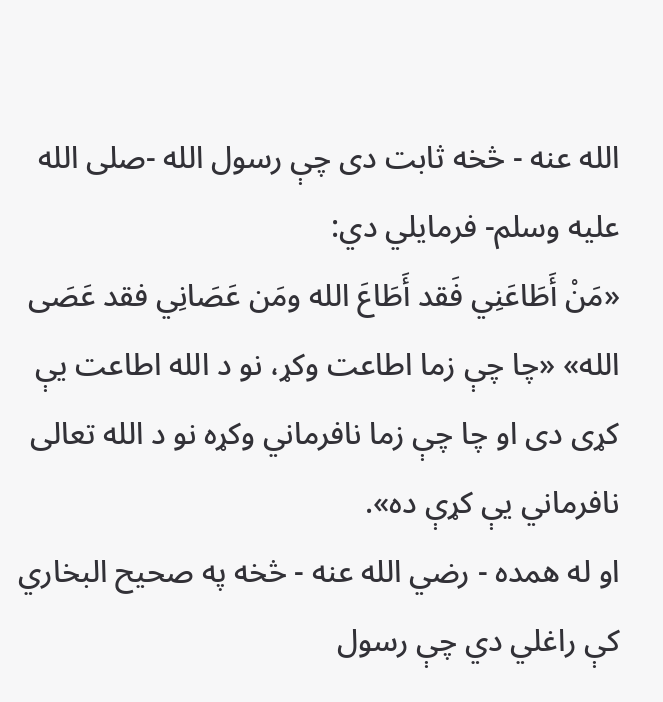الله عنه - څخه ثابت دی چې رسول الله -صلی الله علیه وسلم- فرمایلي دي:
«مَنْ أَطَاعَنِي فَقد أَطَاعَ الله ومَن عَصَانِي فقد عَصَى الله» «چا چې زما اطاعت وکړ، نو د الله اطاعت یې کړی دی او چا چې زما نافرماني وکړه نو د الله تعالی نافرماني یې کړې ده».
او له همده - رضي الله عنه - څخه په صحیح البخاري کې راغلي دي چې رسول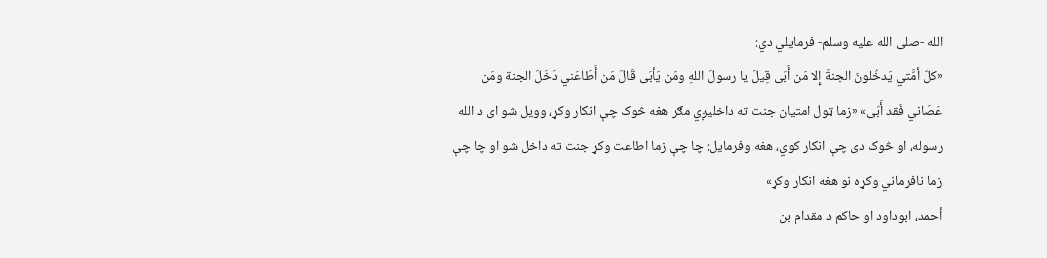الله -صلی الله علیه وسلم- فرمایلي دي:
«كلّ أمَّتي يَدخُلونَ الجنةَ إِلا مَن أَبَى قِيلَ يا رسولَ اللهِ ومَن يَأبَى قَالَ مَن أَطَاعَني دَخَلَ الجنة ومَن عَصَاني فَقد أَبَى» «زما ټول امتیان جنت ته داخلیږي مګر هغه څوک چې انکار وکړ، وویل شو ای د الله رسوله، او څوک دی چې انکار کوي، هغه وفرمایل: چا چې زما اطاعت وکړ جنت ته داخل شو او چا چې زما نافرماني وکړه نو هغه انکار وکړ»
أحمد، ابوداود او حاکم د مقدام بن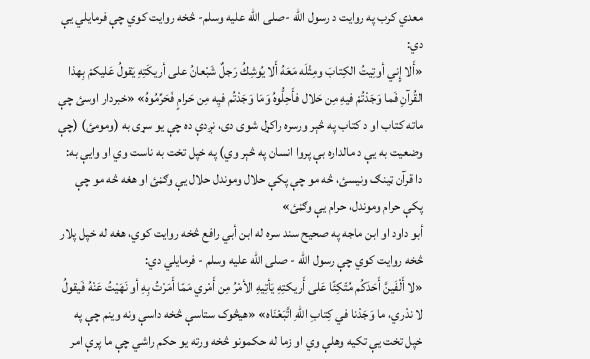معدي کرب په روایت د رسول الله -صلی الله علیه وسلم- څخه روایت کوي چې فرمایلي یې دي:
«أَلا إٍني أوتِيتُ الكِتابَ ومِثْلَه مَعَهُ أَلا يُوشِكُ رَجلٌ شَبْعانُ على أريكَتِهِ يَقولُ عَليكمْ بِهذا القُرآنِ فَما وَجَدْتُمْ فيهِ مِن حَلال فأَحِلُّوهُ وَمَا وَجَدْتُم فيِه مِن حَرامٍ فَحَرِّمُوهُ» «خبردار اوسئ چې ماته کتاب او د کتاب په څېر ورسره راکړل شوی دی، نږدې ده چې یو سړی به (ومومئ) (چې وضعیت به یې د مالداره بې پروا انسان په څېر وي) په خپل تخت به ناست وي او وایې به: دا قرآن ټینګ ونیسئ، څه مو چې پکې حلال وموندل حلال یې وګڼئ او هغه څه مو چې پکې حرام وموندل، حرام یې وګڼئ»
أبو داود او ابن ماجه په صحیح سند سره له ابن أبي رافع څخه روایت کوي، هغه له خپل پلار څخه روایت کوي چې رسول الله - صلی الله علیه وسلم - فرمایلي دي:
«لا أَلْفَينَّ أَحَدَكُم مُتّكِئًا عَلى أَريكتِهِ يَأتِيهِ الأمْرُ مِن أَمْري مَمّا أَمَرْتُ بِهِ أو نَهَيْتُ عَنْهُ فَيقولُ لا ندْري، ما وَجَدْنا في كِتابِ اللهِ اتَّبَعْنَاه» «هیڅوک ستاسې څخه داسې ونه وینم چې په خپل تخت یې تکیه وهلې وي او زما له حکمونو څخه ورته یو حکم راشي چې ما پرې امر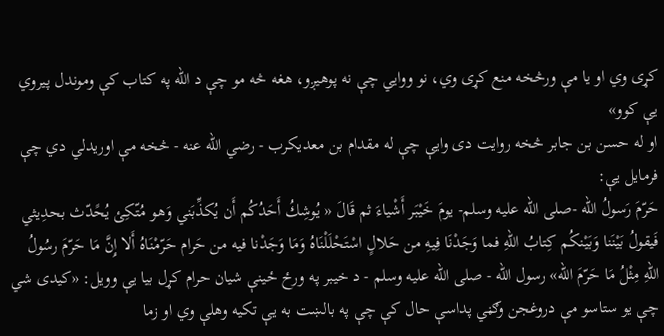کړی وي او یا مې ورڅخه منع کړی وي، نو ووايي چې نه پوهیږو، هغه څه مو چې د الله په کتاب کې وموندل پيروي یې کوو»
او له حسن بن جابر څخه روایت دی وایې چې له مقدام بن معدیکرب - رضي الله عنه - څخه مې اوریدلي دي چې فرمایل یې:
حَرّمَ رَسولُ الله -صلى الله عليه وسلم- يومَ خَيْبَر أَشْياءَ ثم قَالَ « يُوشِكُ أَحَدُكُم أَن يُكذِّبَني وَهو مُتّكِئ يُحًدّث بحدِيثي فَيقولُ بَيْنَنا وَبَيْنكُم كِتابُ اللهِ فما وَجَدْنَا فِيهِ من حَلالٍ اسْتَحْلَلْنَاهُ وَمَا وَجَدْنا فيه من حَرام حَرّمْنَاهُ أَلا إِنَّ مَا حَرّمَ رسُولُ اللهِ مِثْلُ مَا حَرّمَ الله» رسول الله - صلی الله علیه وسلم - د خیبر په ورځ ځینې شیان حرام کړل بیا یې وویل: «کیدی شي چې یو ستاسو مې دروغجن وګڼي پداسې حال کې چې په بالښت به یې تکیه وهلې وي او زما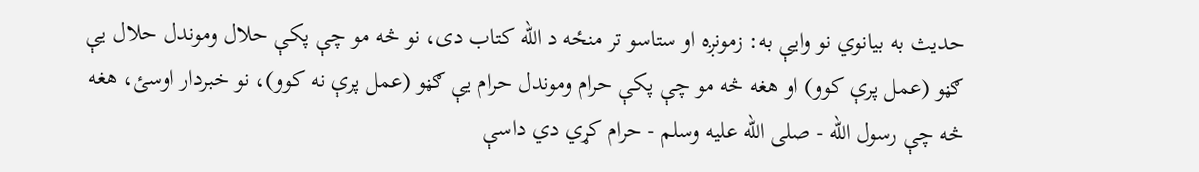حدیث به بیانوي نو وایې به: زمونږه او ستاسو تر منځه د الله کتاب دی، نو څه مو چې پکې حلال وموندل حلال یې ګڼو (عمل پرې کوو) او هغه څه مو چې پکې حرام وموندل حرام یې ګڼو (عمل پرې نه کوو)، نو خبردار اوسئ، هغه څه چې رسول الله - صلی الله علیه وسلم - حرام کړي دي داسې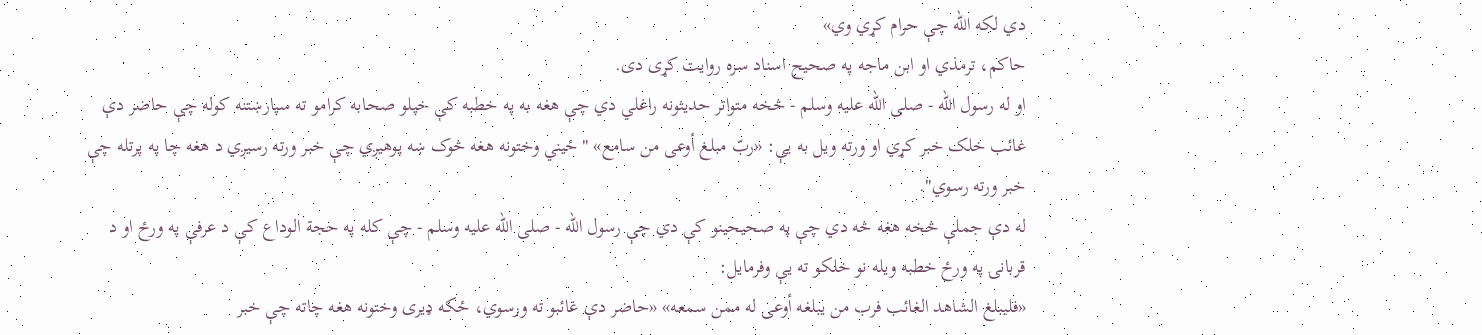دي لکه الله چې حرام کړي وي»
حاکم، ترمذي او ابن ماجه په صحیح اسناد سره روایت کړی دی.
او له رسول الله - صلی الله علیه وسلم - څخه متواتر حدیثونه راغلي دي چې هغه به په خطبه کې خپلو صحابه کرامو ته سپارښتنه کوله چې حاضر دې غائب خلک خبر کړي او ورته ویل به یې: «ربّ مبلغ أوعى من سامع» "ځیني وختونه هغه څوک ښه پوهیږي چې خبر ورته رسیږي د هغه چا په پرتله چې خبر ورته رسوي".
له دې جملې څخه هغه څه دي چې په صحیحینو کې دي چې رسول الله - صلی الله علیه وسلم - چې کله په حجة الوداع کې د عرفې په ورځ او د قربانۍ په ورځ خطبه ویله نو خلکو ته یې وفرمایل:
«فليبلغ الشاهد الغائب فرب من يبلغه أوعى له ممن سمعه» «حاضر دې غائبو ته ورسوي، ځکه ډیری وختونه هغه چاته چې خبر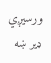ورسیږي ډیر ښه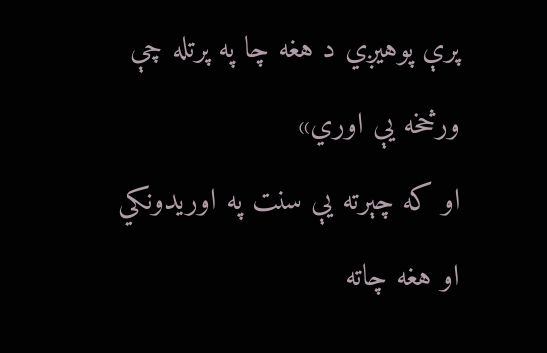پرې پوهیږي د هغه چا په پرتله چې ورڅخه یې اوري»
او که چېرته یې سنت په اوریدونکي او هغه چاته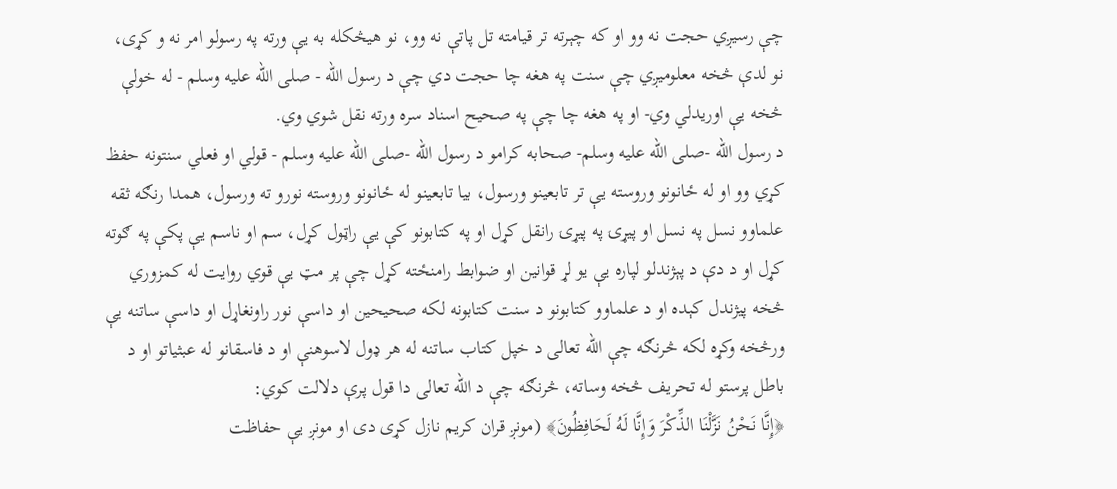چې رسیږي حجت نه وو او که چېرته تر قیامته تل پاتې نه وو، نو هیڅکله به یې ورته په رسولو امر نه و کړی، نو لدې څخه معلومیږي چې سنت په هغه چا حجت دي چې د رسول الله - صلی الله علیه وسلم - له خولې څخه یې اوریدلي وي- او په هغه چا چې په صحیح اسناد سره ورته نقل شوي وي.
د رسول الله -صلی الله علیه وسلم- صحابه کرامو د رسول الله -صلی الله علیه وسلم - قولي او فعلي سنتونه حفظ کړي وو او له ځانونو وروسته یې تر تابعینو ورسول، بیا تابعینو له ځانونو وروسته نورو ته ورسول، همدا رنګه ثقه علماوو نسل په نسل او پیړۍ په پیړۍ رانقل کړل او په کتابونو کې یې راټول کړل، سم او ناسم یې پکې په ګوته کړل او د دې د پېژندلو لپاره یې یو لړ قوانین او ضوابط رامنځته کړل چې پر مټ یې قوي روایت له کمزوري څخه پيژندل کېده او د علماوو کتابونو د سنت کتابونه لکه صحیحین او داسې نور راونغاړل او داسې ساتنه یې ورڅخه وکړه لکه څرنګه چې الله تعالی د خپل کتاب ساتنه له هر ډول لاسوهنې او د فاسقانو له عبثیاتو او د باطل پرستو له تحریف څخه وساته، څرنګه چې د الله تعالی دا قول پرې دلالت کوي:
﴿إِنَّا نَحْنُ نَزَّلْنَا الذِّكْرَ وَإِنَّا لَهُ لَحَافِظُونَ﴾ (مونږ قران کریم نازل کړی دی او مونږ يې حفاظت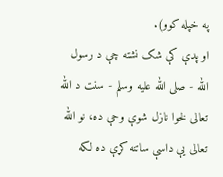په خپله کوو).
او پدې کې شک نشته چې د رسول الله - صلی الله علیه وسلم - سنت د الله تعالی لخوا نازل شوې وحې ده، نو الله تعالی یې داسې ساتنه کړې ده لکه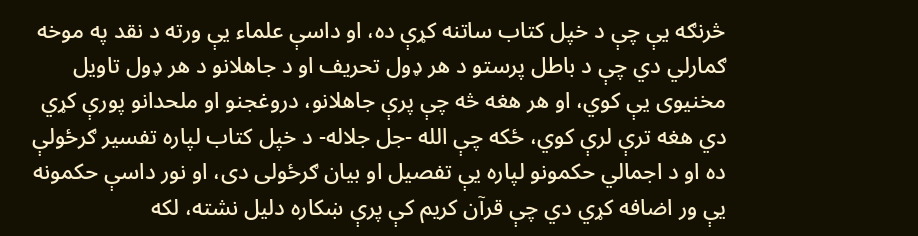څرنګه یې چې د خپل کتاب ساتنه کړې ده، او داسې علماء یې ورته د نقد په موخه ګمارلي دي چې د باطل پرستو د هر ډول تحریف او د جاهلانو د هر ډول تاویل مخنیوی یې کوي، او هر هغه څه چې پرې جاهلانو، دروغجنو او ملحدانو پورې کړي دي هغه ترې لرې کوي، ځکه چې الله -جل جلاله- د خپل کتاب لپاره تفسیر ګرځولې ده او د اجمالي حکمونو لپاره یې تفصیل او بیان ګرځولی دی، او نور داسې حکمونه یې ور اضافه کړي دي چې قرآن کریم کې پرې ښکاره دلیل نشته، لکه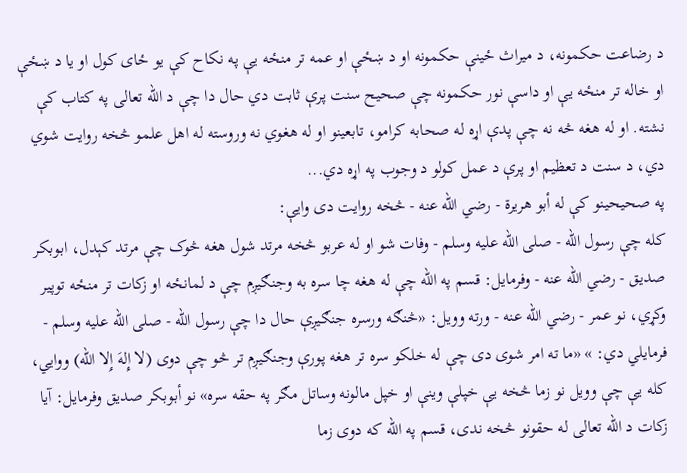د رضاعت حکمونه، د میراث ځینې حکمونه او د ښځې او عمه تر منځه یې په نکاح کې یو ځای کول او یا د ښځې او خاله تر منځه یې او داسې نور حکمونه چې صحیح سنت پرې ثابت دي حال دا چې د الله تعالی په کتاب کې نشته. او له هغه څه نه چې پدې اړه له صحابه کرامو، تابعينو او له هغوي نه وروسته له اهل علمو څخه روايت شوي دي، د سنت د تعظیم او پرې د عمل کولو د وجوب په اړه دي...
په صحیحینو کې له أبو هریرة - رضي الله عنه - څخه روایت دی وایې:
کله چې رسول الله - صلی الله علیه وسلم - وفات شو او له عربو څخه مرتد شول هغه څوک چې مرتد کېدل، ابوبکر صدیق - رضي الله عنه - وفرمایل: قسم په الله چې له هغه چا سره به وجنګیږم چې د لمانځه او زکات تر منځه توپیر وکړي، نو عمر - رضي الله عنه - ورته وویل: «څنګه ورسره جنګیږې حال دا چې رسول الله - صلی الله علیه وسلم - فرمایلي دي: » «ما ته امر شوی دی چې له خلکو سره تر هغه پورې وجنګیږم تر څو چې دوی (لا إِلهَ إِلا الله) ووایي، کله یې چې وویل نو زما څخه یې خپلې وینې او خپل مالونه وساتل مګر په حقه سره» نو أبوبکر صدیق وفرمایل: آیا زکات د الله تعالی له حقونو څخه ندی، قسم په الله که دوی زما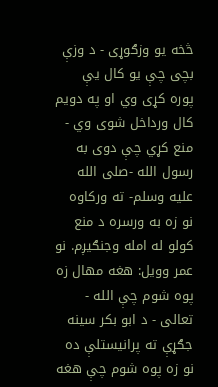څخه یو وزګوړی - د وزې بچی چې یو کال یې پوره کړی وي او په دویم کال ورداخل شوی وي - منع کړي چې دوی به رسول الله -صلی الله علیه وسلم- ته ورکاوه نو زه به ورسره د منع کولو له امله وجنګیږم. نو عمر وویل: هغه مهال زه پوه شوم چې الله - تعالی - د ابو بکر سینه جګړې ته پرانیستلې ده نو زه پوه شوم چې هغه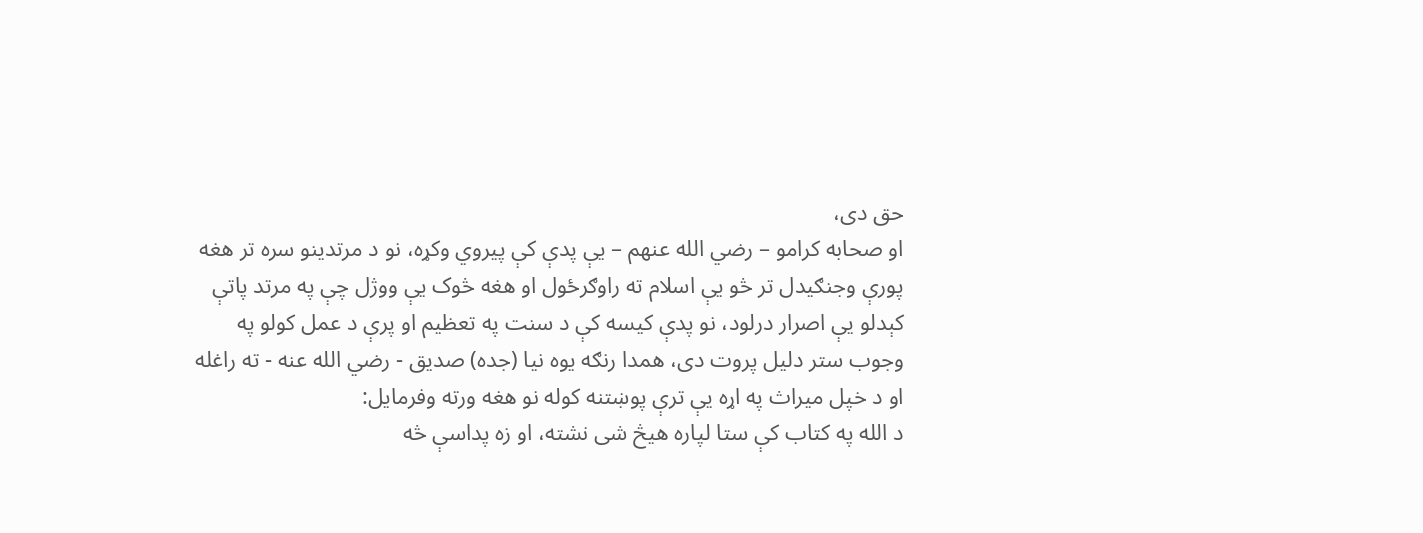حق دی،
او صحابه کرامو – رضي الله عنهم – یې پدې کې پيروي وکړه، نو د مرتدینو سره تر هغه پورې وجنګیدل تر څو یې اسلام ته راوګرځول او هغه څوک یې ووژل چې په مرتد پاتې کېدلو یې اصرار درلود، نو پدې کیسه کې د سنت په تعظیم او پرې د عمل کولو په وجوب ستر دلیل پروت دی، همدا رنګه یوه نیا (جده) صدیق - رضي الله عنه - ته راغله او د خپل میراث په اړه یې ترې پوښتنه کوله نو هغه ورته وفرمایل:
د الله په کتاب کې ستا لپاره هیڅ شی نشته، او زه پداسې څه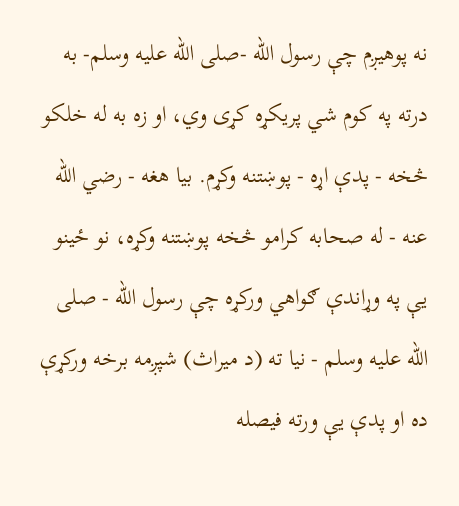نه پوهیږم چې رسول الله -صلی الله علیه وسلم- به درته په کوم شي پریکړه کړی وي، او زه به له خلکو څخه - پدې اړه - پوښتنه وکړم. بیا هغه - رضي الله عنه - له صحابه کرامو څخه پوښتنه وکړه، نو ځینو یې په وړاندې ګواهي ورکړه چې رسول الله - صلی الله علیه وسلم - نیا ته (د میراث) شپږمه برخه ورکړې ده او پدې یې ورته فیصله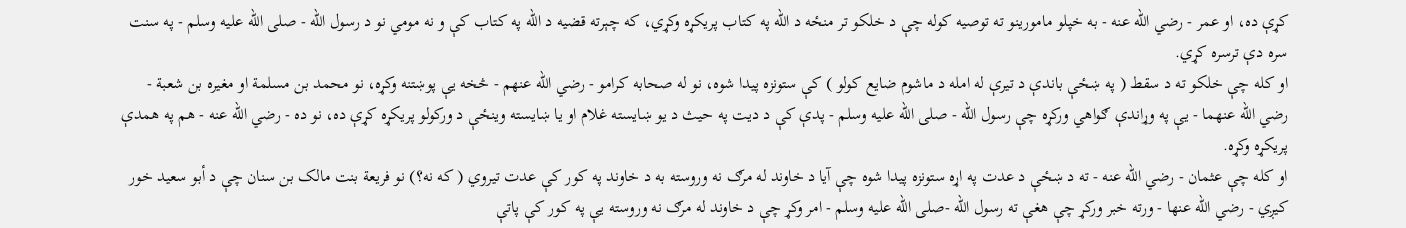کړې ده، او عمر - رضي الله عنه - به خپلو مامورینو ته توصیه کوله چې د خلکو تر منځه د الله په کتاب پریکړه وکړي، که چېرته قضیه د الله په کتاب کې و نه مومي نو د رسول الله - صلی الله علیه وسلم - په سنت سره دې ترسره کړي.
او کله چې خلکو ته د سقط ( په ښځې باندې د تیرې له امله د ماشوم ضایع کولو ) کې ستونزه پیدا شوه، نو له صحابه کرامو - رضي الله عنهم - څخه یې پوښتنه وکړه، نو محمد بن مسلمة او مغیره بن شعبة - رضي الله عنهما - یې په وړاندې ګواهي ورکړه چې رسول الله - صلی الله علیه وسلم - پدې کې د دیت په حیث د یو ښایسته غلام او یا ښایسته وینځې د ورکولو پریکړه کړې ده، نو ده - رضي الله عنه - هم په همدې پریکړه وکړه.
او کله چې عثمان - رضي الله عنه - ته د ښځې د عدت په اړه ستونزه پیدا شوه چې آیا د خاوند له مرګ نه وروسته به د خاوند په کور کې عدت تیروي ( که نه؟) نو فریعة بنت مالک بن سنان چې د أبو سعید خور کیږي - رضي الله عنها - ورته خبر ورکړ چې هغې ته رسول الله -صلی الله علیه وسلم - امر وکړ چې د خاوند له مرګ نه وروسته یې په کور کې پاتې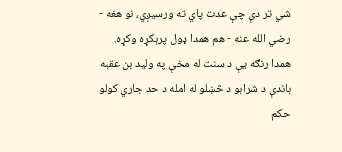شي تر دې چې عدت پاي ته ورسیږي، نو هغه - رضي الله عنه - هم همدا ډول پرېکړه وکړه.
همدا رنګه يې د سنت له مخې په وليد بن عقبه باندې د شرابو د څښلو له امله د حد جاري کولو حکم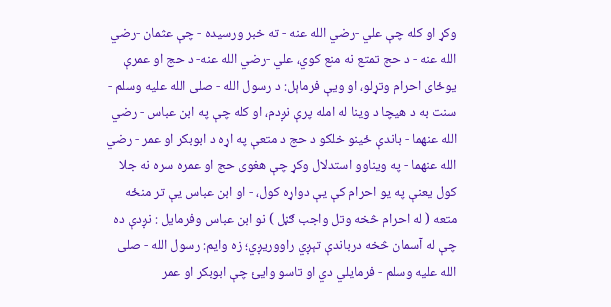وکړ او کله چې علي -رضي الله عنه - ته خبر ورسیده - چې عثمان -رضي الله عنه - د حج تمتع نه منع کوي، علي -رضي الله عنه- د حج او عمرې یوځای احرام وتړلو، او ویې فرماېل: د رسول الله - صلی الله علیه وسلم - سنت به د هیچا د وینا له امله پرې نږدم، او کله چې په ابن عباس - رضي الله عنهما - باندې ځینو خلکو د حج د متعې په اړه د ابوبکر او عمر - رضي الله عنهما - په ویناوو استدلال وکړ چې هغوی حج او عمره سره نه جلا کول یعنې په یو احرام کې یې دواړه کول، - او ابن عباس یې تر منځه متعه ( له احرام څخه وتل واجب ګڼل ) نو ابن عباس وفرمایل : نږدې ده چې له آسمان څخه درباندې تېږي راووریږي؛ زه وایم: رسول الله - صلی الله علیه وسلم - فرمایلي دي او تاسو وایئ چې ابوبکر او عمر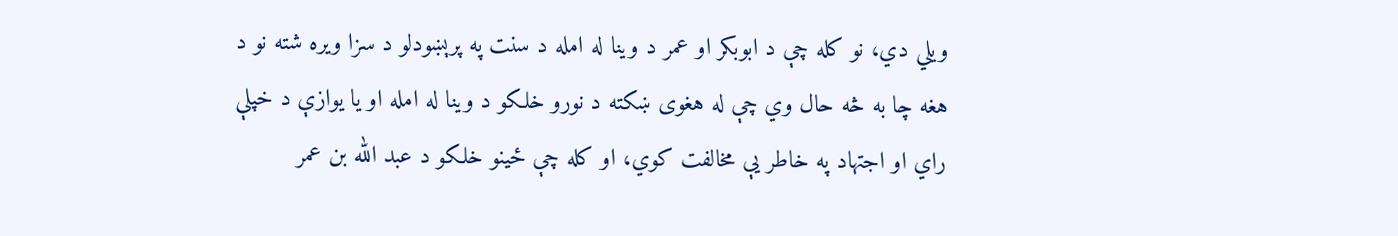ویلي دي، نو کله چې د ابوبکر او عمر د وینا له امله د سنت په پرېښودلو د سزا ویره شته نو د هغه چا به څه حال وي چې له هغوی ښکته د نورو خلکو د وینا له امله او یا یوازې د خپلې راي او اجتهاد په خاطر یې مخالفت کوي، او کله چې ځینو خلکو د عبد الله بن عمر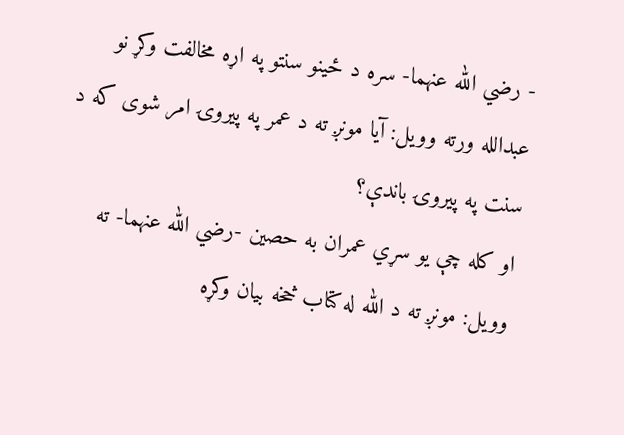- رضي الله عنهما- سره د ځینو سنتو په اړه مخالفت وکړ نو عبدالله ورته وویل: آیا مونږ ته د عمر په پیروۍ امر شوی که د سنت په پیروۍ باندې؟
او کله چې یو سړي عمران به حصین -رضي الله عنهما- ته وویل: مونږ ته د الله له کتاب څخه بیان وکړه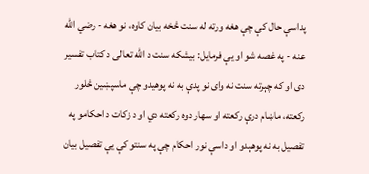پداسې حال کې چې هغه ورته له سنت څخه بیان کاوه، نو هغه - رضي الله عنه - په غصه شو او یې فرمایل: بیشکه سنت د الله تعالی د کتاب تفسیر دی او که چېرته سنت نه وای نو پدې به نه پوهیدو چې ماسپښین څلور رکعته، ماښام درې رکعته او سهار دوه رکعته دي او د زکات د احکامو په تفصیل به نه پوهېدو او داسې نور احکام چې په سنتو کې یې تفصیل بیان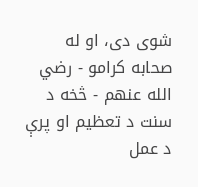شوی دی، او له صحابه کرامو - رضي الله عنهم - څخه د سنت د تعظیم او پرې د عمل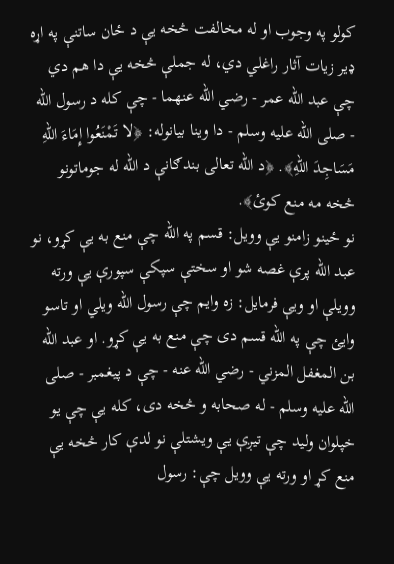کولو په وجوب او له مخالفت څخه یې د ځان ساتنې په اړه ډیر زیات آثار راغلي دي، له جملې څخه یې دا هم دي چې عبد الله عمر - رضي الله عنهما - چې کله د رسول الله - صلی الله علیه وسلم - دا وینا بیانوله: ﴿لا تَمْنَعُوا إِمَاءَ اللهِ مَسَاجِدَ اللهِ﴾. ﴿د الله تعالی بندګانې د الله له جوماتونو څخه مه منع کوئ﴾.
نو ځینو زامنو یې وویل: قسم په الله چې منع به یې کړو، نو عبد الله پرې غصه شو او سختې سپکې سپورې یې ورته وویلې او ویې فرمایل: زه وایم چې رسول الله ویلي او تاسو وایئ چې په الله قسم دی چې منع به یې کړو. او عبد الله بن المغفل المزني - رضي الله عنه - چې د پيغمبر - صلی الله علیه وسلم - له صحابه و څخه دی، کله یې چې یو خپلوان ولید چې تیږې یې ویشتلې نو لدې کار څخه یې منع کړ او ورته یې وویل چې: رسول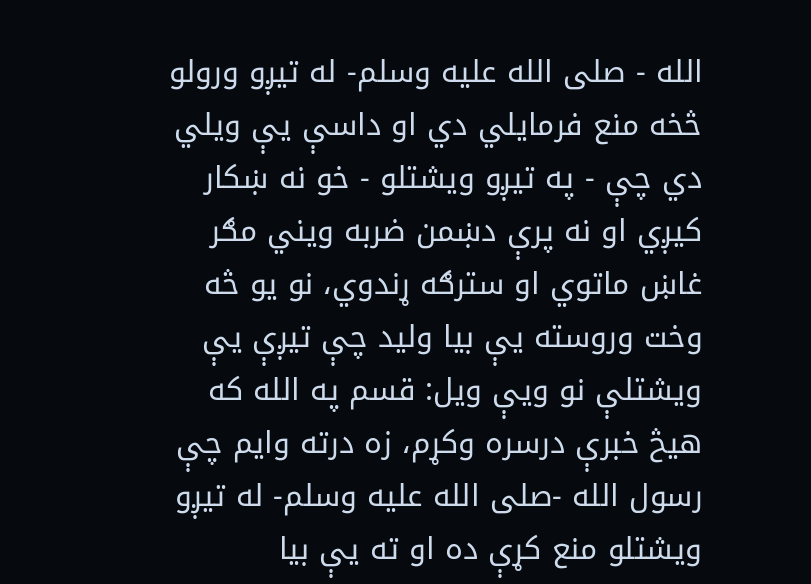الله - صلی الله علیه وسلم- له تیږو ورولو څخه منع فرمایلي دي او داسې یې ویلي دي چې - په تیږو ویشتلو - خو نه ښکار کیږي او نه پرې دښمن ضربه ویني مګر غاښ ماتوي او سترګه ړندوي، نو یو څه وخت وروسته یې بیا ولید چې تیږې یې ویشتلې نو ویې ویل: قسم په الله که هیڅ خبرې درسره وکړم، زه درته وایم چې رسول الله -صلی الله علیه وسلم- له تیږو ویشتلو منع کړې ده او ته یې بیا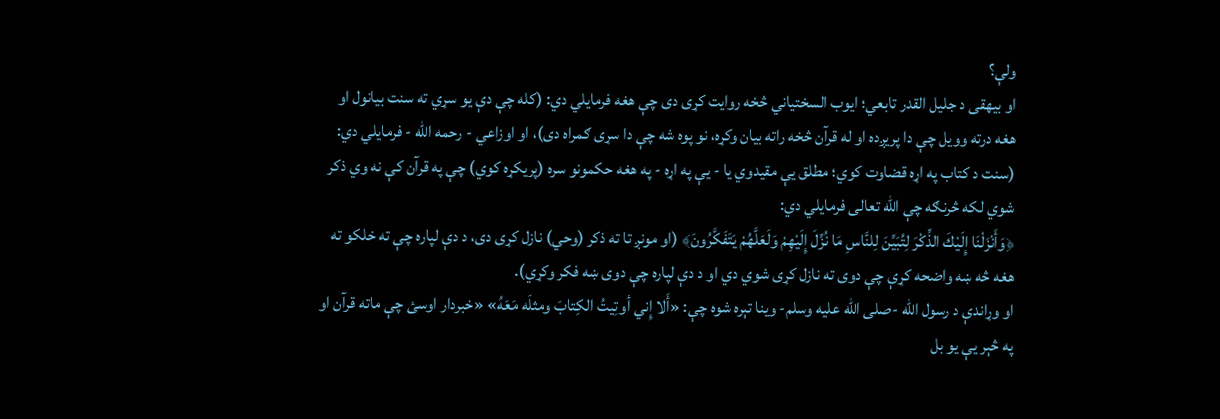ولې؟
او بیهقی د جلیل القدر تابعي؛ ایوب السختیاني څخه روایت کړی دی چې هغه فرمایلي دي: (کله چې دې یو سړي ته سنت بیانول او هغه درته وویل چې دا پریږده او له قرآن څخه راته بیان وکړه، نو پوه شه چې دا سړی ګمراه دی)، او اوزاعي - رحمه الله - فرمایلي دي: (سنت د کتاب په اړه قضاوت کوي؛ مطلق یې مقیدوي یا - یې په اړه - په هغه حکمونو سره (پریکړه کوي) چې په قرآن کې نه وي ذکر شوي لکه څرنګه چې الله تعالی فرمایلي دي:
﴿وَأَنْزَلْنَا إِلَيْكَ الذِّكْرَ لِتُبَيِّنَ لِلنَّاسِ مَا نُزِّلَ إِلَيْهِمْ وَلَعَلَّهُمْ يَتَفَكَّرُونَ﴾ (او مونږ تا ته ذكر (وحي) نازل كړى دى، د دې لپاره چې ته خلکو ته هغه څه ښه واضحه كړې چې دوى ته نازل كړى شوي دي او د دې لپاره چې دوى ښه فكر وكړي).
او وړاندې د رسول الله -صلی الله علیه وسلم- وینا تېره شوه چې: «أَلا إِني أوتِيتُ الكِتابَ ومثلَه مَعَهُ» «خبردار اوسئ چې ماته قرآن او په څېر یې یو بل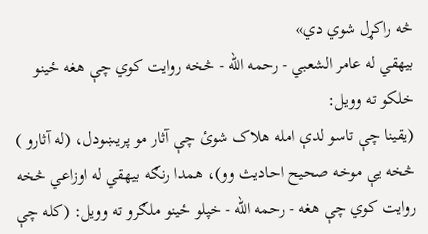څه راکړل شوي دي»
بیهقي له عامر الشعبي - رحمه الله - څخه روایت کوي چې هغه ځینو خلکو ته وویل:
(یقینا چې تاسو لدې امله هلاک شوئ چې آثار مو پریښودل، (له آثارو ) څخه یې موخه صحیح احادیث وو)، همدا رنګه بیهقي له اوزاعي څخه روایت کوي چې هغه - رحمه الله - خپلو ځینو ملګرو ته وویل: (کله چې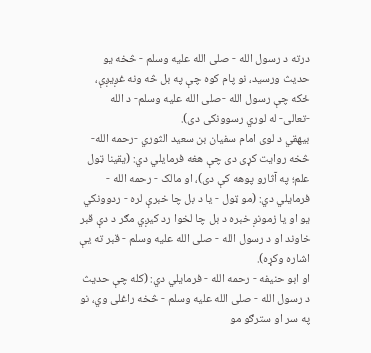درته د رسول الله - صلی الله علیه وسلم - څخه یو حدیث ورسید، نو پام کوه چې په بل څه ونه غږیږې، ځکه چې رسول الله -صلی الله علیه وسلم- د الله -تعالی- له لوري رسوونکی دی).
بیهقي د لوی امام سفیان بن سعید الثوري -رحمه الله- څخه روایت کړی دی چې هغه فرمایلي دي: (یقینا ټول علم؛ په آثارو پوهه کې دی)، او مالک - رحمه الله - فرمایلي دي: (مو ټول - یا د بل چا خبرې لره - ردوونکي یو او یا زمونږ خبره د بل چا لخوا رد کیږي مګر د دې قبر خاوند او د رسول الله - صلی الله علیه وسلم - قبر ته یې اشاره وکړه).
او ابو حنیفه - رحمه الله - فرمایلي دي: (کله چې حدیث د رسول الله - صلی الله علیه وسلم - څخه راغلی وي، نو په سر او سترګو مو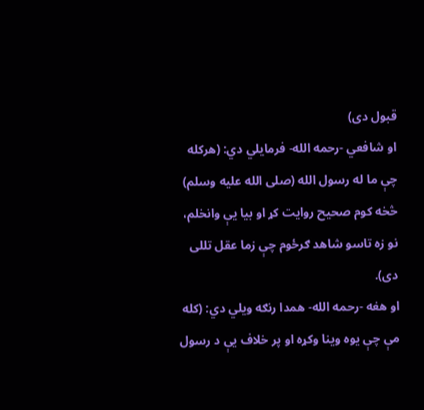قبول دی)
او شافعي -رحمه الله- فرمایلي دي: (هرکله چې ما له رسول الله (صلی الله علیه وسلم) څخه کوم صحیح روایت کړ او بیا یې وانخلم، نو زه تاسو شاهد ګرځوم چې زما عقل تللی دی).
او هغه -رحمه الله- همدا رنګه ویلي دي: (کله مې چې یوه وینا وکړه او پر خلاف یې د رسول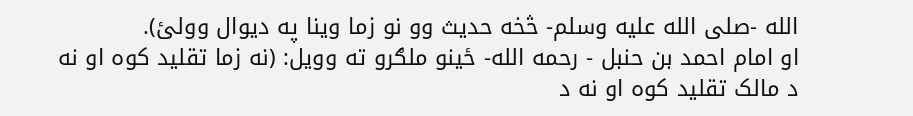الله -صلی الله علیه وسلم- څخه حدیث وو نو زما وینا په دیوال وولئ).
او امام احمد بن حنبل - رحمه الله- ځینو ملګرو ته وویل: (نه زما تقلید کوه او نه د مالک تقلید کوه او نه د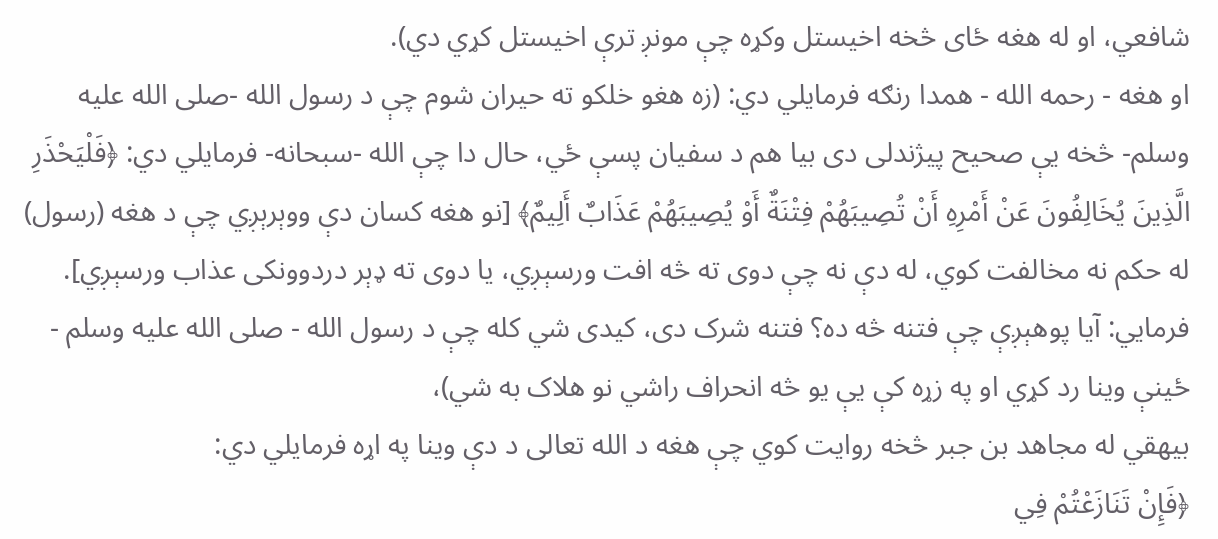شافعي، او له هغه ځای څخه اخیستل وکړه چې مونږ ترې اخیستل کړي دي).
او هغه - رحمه الله - همدا رنګه فرمایلي دي: (زه هغو خلكو ته حيران شوم چې د رسول الله -صلى الله عليه وسلم- څخه یې صحیح پيژندلی دی بیا هم د سفیان پسې ځي، حال دا چې الله -سبحانه- فرمایلي دي: ﴿فَلْيَحْذَرِ الَّذِينَ يُخَالِفُونَ عَنْ أَمْرِهِ أَنْ تُصِيبَهُمْ فِتْنَةٌ أَوْ يُصِيبَهُمْ عَذَابٌ أَلِيمٌ﴾ [نو هغه كسان دې ووېرېږي چې د هغه (رسول) له حكم نه مخالفت كوي، له دې نه چې دوى ته څه افت ورسېږي، یا دوى ته ډېر دردوونكى عذاب ورسېږي].
فرمایي: آیا پوهېږې چې فتنه څه ده؟ فتنه شرک دی، کیدی شي کله چې د رسول الله - صلی الله علیه وسلم - ځینې وینا رد کړي او په زړه کې یې یو څه انحراف راشي نو هلاک به شي)،
بیهقي له مجاهد بن جبر څخه روایت کوي چې هغه د الله تعالی د دې وینا په اړه فرمایلي دي:
﴿فَإِنْ تَنَازَعْتُمْ فِي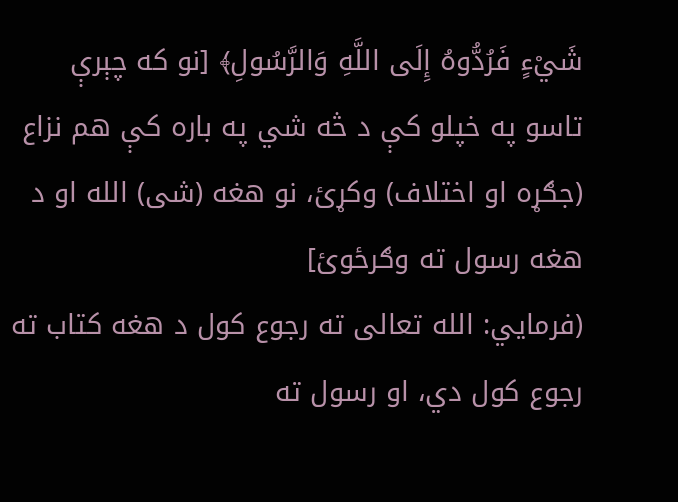شَيْءٍ فَرُدُّوهُ إِلَى اللَّهِ وَالرَّسُولِ﴾ [نو كه چېرې تاسو په خپلو كې د څه شي په باره كې هم نزاع (جګړه او اختلاف) وكړئ، نو هغه (شى) الله او د هغه رسول ته وګرځوئ]
(فرمایي: الله تعالی ته رجوع کول د هغه کتاب ته رجوع کول دي، او رسول ته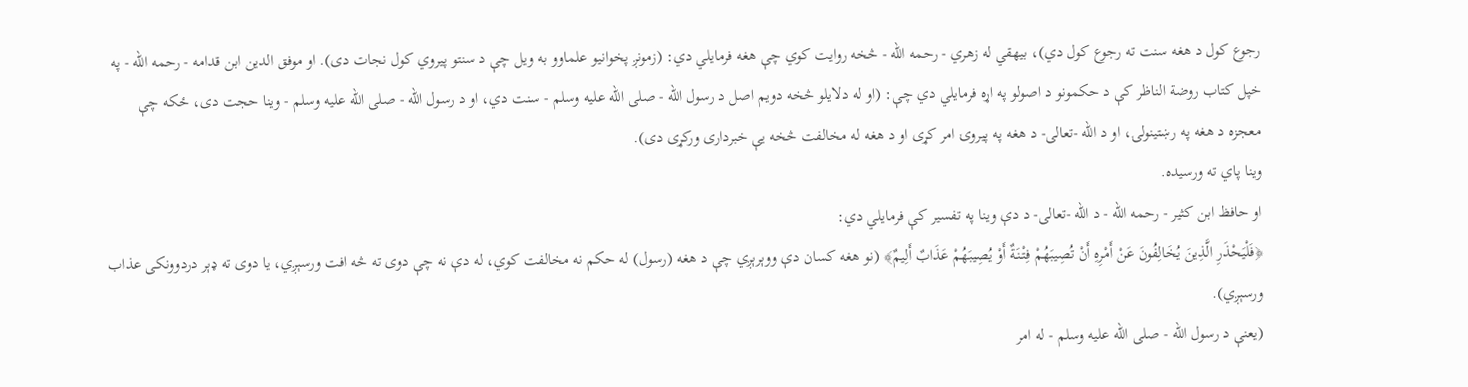رجوع کول د هغه سنت ته رجوع کول دي)، بيهقي له زهري - رحمه الله - څخه روايت کوي چې هغه فرمايلي دي: (زمونږ پخوانیو علماوو به ویل چې د سنتو پیروي کول نجات دی). او موفق الدین ابن قدامه - رحمه الله - په خپل کتاب روضة الناظر کې د حکمونو د اصولو په اړه فرمایلي دي چې: (او له دلایلو څخه دویم اصل د رسول الله - صلی الله علیه وسلم - سنت دي، او د رسول الله - صلی الله علیه وسلم - وینا حجت دی، ځکه چې معجزه د هغه په رښتینولۍ، او د الله -تعالی- د هغه په پیروۍ امر کړی او د هغه له مخالفت څخه یې خبرداری ورکړی دی).
وینا پاي ته ورسیده.
او حافظ ابن کثیر - رحمه الله - د الله -تعالی- د دې وینا په تفسیر کې فرمایلي دي:
﴿فَلْيَحْذَرِ الَّذِينَ يُخَالِفُونَ عَنْ أَمْرِهِ أَنْ تُصِيبَهُمْ فِتْنَةٌ أَوْ يُصِيبَهُمْ عَذَابٌ أَلِيمٌ﴾ (نو هغه كسان دې ووېرېږي چې د هغه (رسول) له حكم نه مخالفت كوي، له دې نه چې دوى ته څه افت ورسېږي، یا دوى ته ډېر دردوونكى عذاب ورسېږي).
(یعنې د رسول الله - صلی الله علیه وسلم - له امر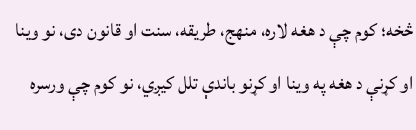څخه؛ کوم چې د هغه لاره، منهج، طریقه، سنت او قانون دی، نو وینا او کړنې د هغه په وینا او کړنو باندې تلل کیږي، نو کوم چې ورسره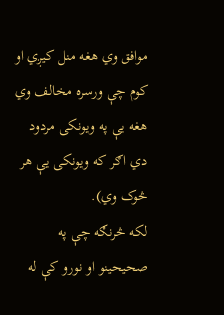موافق وي هغه منل کیږي او کوم چې ورسره مخالف وي هغه یې په ویونکی مردود دي اګر که ویونکی یې هر څوک وي).
لکه څرنګه چې په صحیحینو او نورو کې له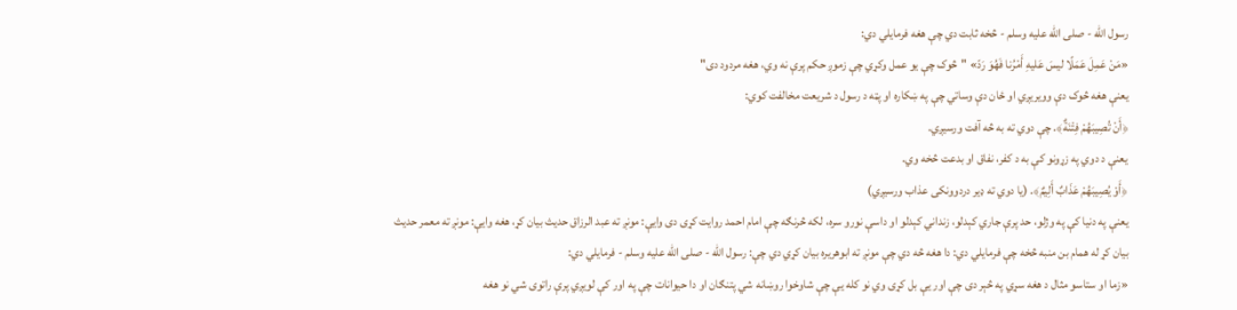رسول الله - صلی الله علیه وسلم - څخه ثابت دي چې هغه فرمایلي دي:
«مَنْ عَمِلَ عَمَلًا ليسَ عَليهِ أَمْرُنا فَهُوَ رَدّ» "څوک چې يو عمل وکړي چې زموږ حکم پرې نه وي، هغه مردود دی"
یعنې هغه څوک دې وویریږي او ځان دې وساتي چې په ښکاره او پټه د رسول د شریعت مخالفت کوي:
﴿أَنْ تُصِيبَهُمْ فِتْنَةٌ﴾. چې دوي ته به څه آفت ورسیږي.
یعنې د دوي په زړونو کې به د کفر، نفاق او بدعت څخه وي.
﴿أَوْ يُصِيبَهُمْ عَذَابٌ أَلِيمٌ﴾. (یا دوي ته ډیر دردوونکی عذاب ورسیږي)
یعنې په دنیا کې په وژلو، حد پرې جاري کېدلو، زنداني کېدلو او داسې نورو سره، لکه څرنګه چې امام احمد روایت کړی دی وایې: مونږ ته عبد الرزاق حدیث بیان کړ، هغه وایې: مونږ ته معمر حدیث بیان کړ له همام بن منبه څخه چې فرمایلي دي: دا هغه څه دي چې مونږ ته ابوهریره بیان کړي دي چې: رسول الله - صلی الله علیه وسلم - فرمایلي دي:
«زما او ستاسو مثال د هغه سړي په څېر دی چې اور یې بل کړی وي نو کله یې چې شاوخوا روښانه شي پتنګان او دا حیوانات چې په اور کې لویږي پرې راتوی شي نو هغه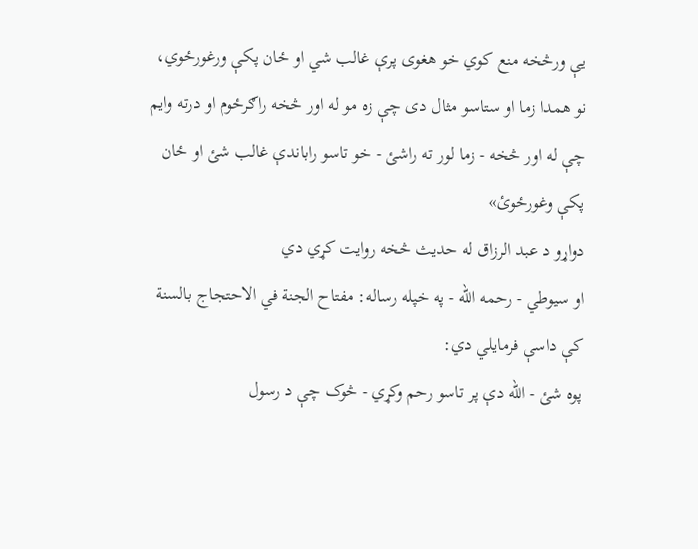یې ورڅخه منع کوي خو هغوی پرې غالب شي او ځان پکې ورغورځوي، نو همدا زما او ستاسو مثال دی چې زه مو له اور څخه راګرځوم او درته وایم چې له اور څخه - زما لور ته راشئ - خو تاسو راباندې غالب شئ او ځان پکې وغورځوئ»
دواړو د عبد الرزاق له حدیث څخه روایت کړي دي
او سیوطي - رحمه الله - په خپله رساله: مفتاح الجنة في الاحتجاج بالسنة کې داسې فرمایلي دي:
پوه شئ - الله دې پر تاسو رحم وکړي - څوک چې د رسول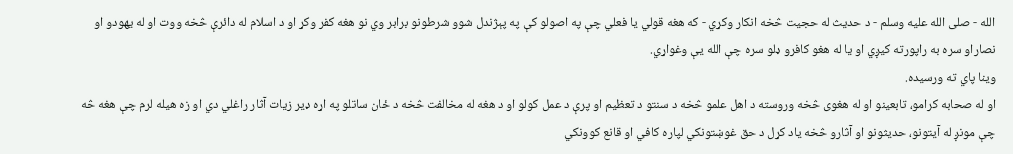الله - صلی الله علیه وسلم - د حدیث له حجیت څخه انکار وکړي - که هغه قولي یا فعلي چې په اصولو کې په پېژندل شوو شرطونو برابر وي نو هغه کفر وکړ او د اسلام له دائرې څخه ووت او له یهودو او نصاراو سره به راپورته کیږي او یا له هغو کافرو ډلو سره چې الله یې وغواړي.
وینا پاي ته ورسیده.
او له صحابه کرامو، تابعینو او له هغوی څخه وروسته د اهل علمو څخه د سنتو د تعظیم او پرې د عمل کولو او د هغه له مخالفت څخه د ځان ساتلو په اړه ډیر زیات آثار راغلي دي او زه هیله لرم چې هغه څه چې مونږ له آیتونو، حدیثونو او آثارو څخه یاد کړل د حق غوښتونکي لپاره کافي او قانع کوونکي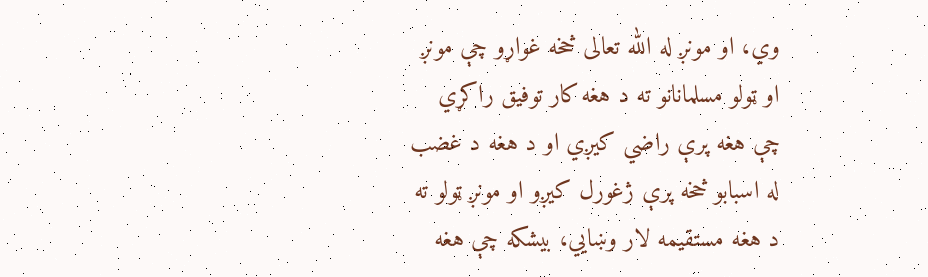وي، او مونږ له الله تعالی څخه غواړو چې مونږ او ټولو مسلمانانو ته د هغه کار توفیق راکړي چې هغه پرې راضي کیږي او د هغه د غضب له اسبابو څخه پرې ژغورل کیږو او مونږ ټولو ته د هغه مستقیمه لار وښایي، بیشکه چې هغه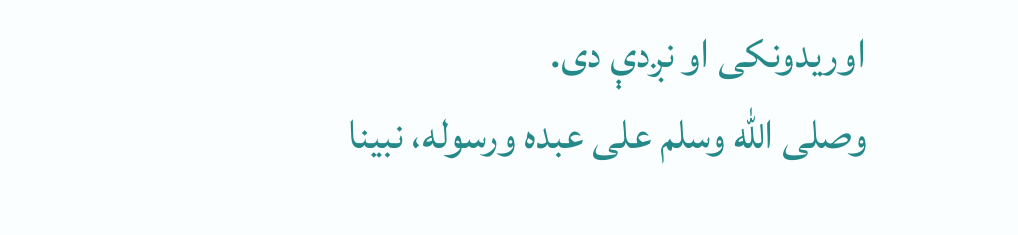اوریدونکی او نږدې دی.
وصلى الله وسلم على عبده ورسوله، نبينا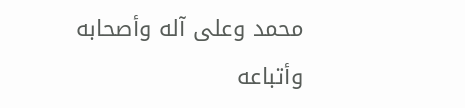محمد وعلى آله وأصحابه وأتباعه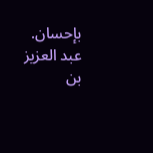بإحسان.
عبد العزيز بن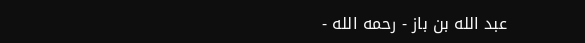عبد الله بن باز - رحمه الله -